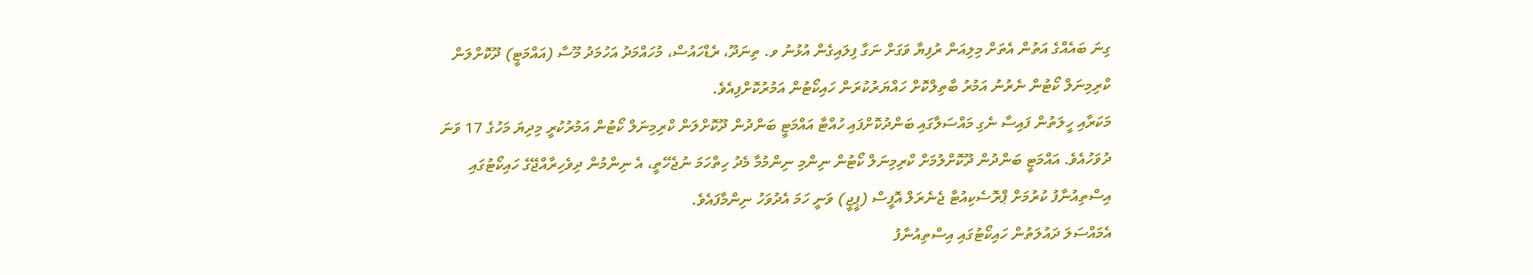ގިނަ ބައެއްގެ އަތުން އެތަށް މިލިއަން ރުފިޔާ ވަގަށް ނަގާ ފިލައިގެން އުޅުނު ވ. ތިނަދޫ، ރެޑްހައުސް، މުހައްމަދު އަހުމަދު މޫސާ (އައްމަޓީ) ދޫކޮށްލަން ކްރިމިނަލް ކޯޓުން ނެރުނު އަމުރު ބާތިލްކޮށް ހައްޔަރުކުރަން ހައިކޯޓުން އަމުރުކޮށްފިއެވެ.
މަކަރާއި ހީލަތުން ފައިސާ ނެގި މައްސަލާގައި ބަންދުކޮށްފައި ހުއްޓާ އައްމަޓީ ބަންދުން ދޫކޮށްލަން ކްރިމިނަލް ކޯޓުން އަމުރުކުރީ މިދިޔަ މަހުގެ 17 ވަނަ ދުވަހުއެވެ. އައްމަޓީ ބަންދުން ދޫކޮށްލުމަށް ކްރިމިނަލް ކޯޓުން ނިންމި ނިންމުމާ މެދު ހިތްހަމަ ނުޖެހޭތީ، އެ ނިންމުން ދިވެހިރާއްޖޭގެ ހައިކޯޓުގައި އިސްތިއުނާފު ކުރުމަށް ޕްރޮސެކިއުޓާ ޖެނެރަލް އޮފީސް (ޕީޖީ) ވަނީ ހަމަ އެދުވަހު ނިންމާފައެވެ.
އެމައްސަލަ ދައުލަތުން ހައިކޯޓުގައި އިސްތިއުނާފު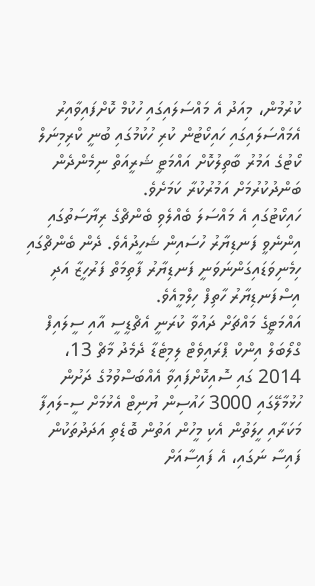ކުރުމުން، މިއަދު އެ މައްސަލައިގައި ހުކުމް ކޮށްފައިވާއިރު އެމައްސަލައިގައި ހައިކޯޓުން ކުރި ހުކުމުގައި ބުނީ ކްރިމިނަލް ކޯޓުގެ އަމުރު ބާތިލުކޮށް އައްމަޓީ ޝަރީއަތް ނިމެންދެން ބަންދުކުރުމަށް އަމުރުކުރާ ކަމަށެވެ.
ހައިކޯޓުގައި އެ މައްސަލަ ބެއްލެވި ބެންޗްގެ ރިޔާސަތުގައި އިންނެވީ ފަނޑިޔާރު ހުސައިން ޝަހީދުއެވެ. ދެން ބެންޗްގައި ހިމެނިވަޑައިގަންނަވަނީ ފަނޑިޔާރު ފާތިމަތް ފަރުހީޒާ އަދި އިސްފަނޑިޔާރު ހާތިފް ހިލްމީއެވެ.
އައްމަޓީގެ މައްޗަށް ދައުވާ ކުރަނީ އެޗްޑީސީ އާއި ސީލައިފް ގްލޯބަލް އިންކް ޕްރައިވެޓް ލިމިޓެޑާ ދެމެދު މާޗް 13، 2014 ގައި ސޮއިކޮށްފައިވާ އެއްބަސްވުމުގެ ދަށުން ހުޅުމާލޭގައި 3000 ހައުސިން ޔުނިޓް އެޅުމަށް ސީ-ލައިފާ މަކަރާއި ހީލަތުން އެކި މީހުން އަތުން ބޮޑެތި އަދަދުތަކުން ފައިސާ ނަގައި، އެ ފައިސާއަށް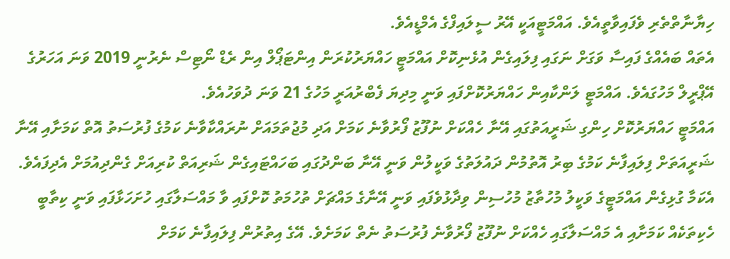ހިޔާނާތްތެރި ވެފައިވާތީއެވެ. އައްމަޓީއަކީ އޭރު ސީލައިފްގެ އެމްޑީއެވެ.
އެތައް ބައެއްގެ ފައިސާ ވަގަށް ނަގައި ފިލައިގެން އުޅެނިކޮށް އައްމަޓީ ހައްޔަރުކުރަން އިންޓަޕޯލް އިން ރެޑް ނޯޓިސް ނެރުނީ 2019 ވަނަ އަހަރުގެ އޭޕްރީލް މަހުގައެވެ. އައްމަޓީ ލަންކާއިން ހައްޔަރުކޮށްފައި ވަނީ މިދިޔަ ފެބްރުއަރީ މަހުގެ 21 ވަނަ ދުވަހުއެވެ.
އައްމަޓީ ހައްޔަރުކޮށް ހިންގި ޝަރީއަތުގައި އޭނާ ހެއްކަށް ނުފޫޒު ފޯރުވާނެ ކަމަށް އަދި މުޖުތަމައަށް ނުރައްކާވާނެ ކަމުގެ ފުރުސަތު އޮތް ކަމަށާއި އޭނާ ޝަރީއަތަށް ފިލައިފާނެ ކަމުގެ ބިރު އޮތުމުން ދައުލަތުގެ ވަކީލުން ވަނީ އޭނާ ބަންދުގައި ބަހައްޓައިގެން ޝަރިއަތް ކުރިއަށް ގެންދިއުމަށް އެދިފައެވެ.
އެކަމާ ގުޅިގެން އައްމަޓީގެ ވަކީލު މުހުތާޒު މުހުސިން ވިދާޅުވެފައި ވަނީ އޭނާގެ މައްޗަށް ތުހުމަތު ކޮށްފައި ވާ މައްސަލާގައި ހުށަހަޅާފައި ވަނީ ކިތާބީ ހެކިތަކެއް ކަމަށާއި އެ މައްސަލާގައި ހެއްކަށް ނުފޫޒު ފޯރުވާނެ ފުރުސަތު ނެތް ކަމަށެވެ. އޭގެ އިތުރުން ފިލައިފާނެ ކަމަށް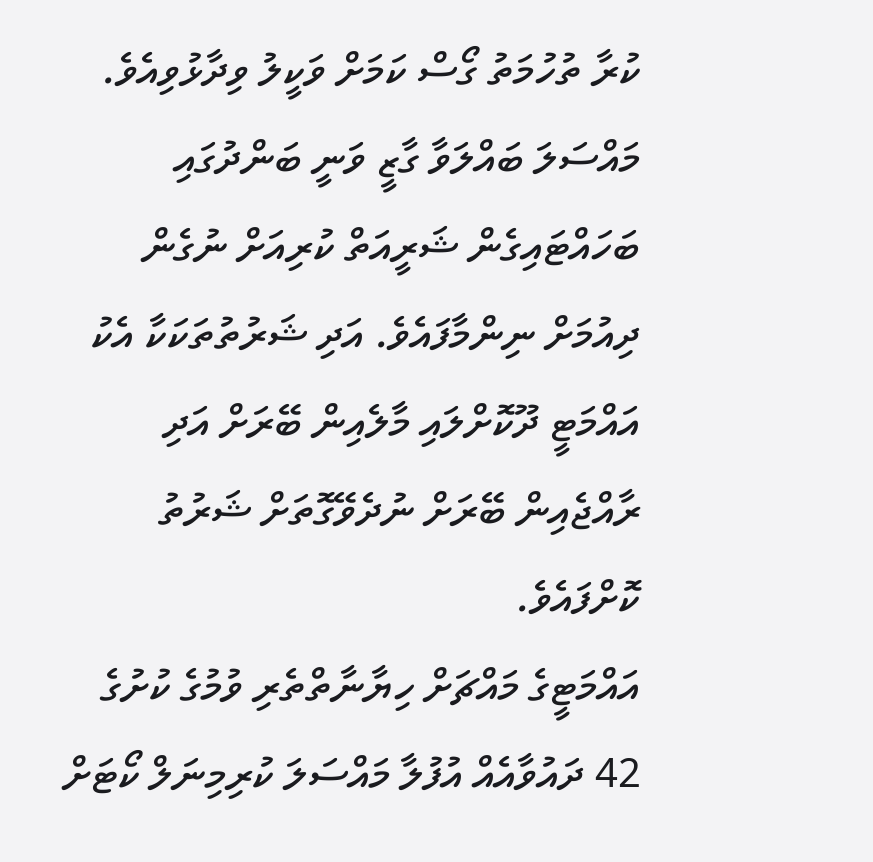ކުރާ ތުހުމަތު ގޯސް ކަމަށް ވަކީލު ވިދާޅުވިއެވެ.
މައްސަލަ ބައްލަވާ ގާޒީ ވަނީ ބަންދުގައި ބަހައްޓައިގެން ޝަރީއަތް ކުރިއަށް ނުގެން ދިއުމަށް ނިންމާފައެވެ. އަދި ޝަރުތުތަކަކާ އެކު އައްމަޓީ ދޫކޮށްލައި މާލެއިން ބޭރަށް އަދި ރާއްޖެއިން ބޭރަށް ނުދެވޭގޮތަށް ޝަރުތު ކޮށްފައެވެ.
އައްމަޓީގެ މައްޗަށް ހިޔާނާތްތެރި ވުމުގެ ކުށުގެ 42 ދައުވާއެއް އުފުލާ މައްސަލަ ކުރިމިނަލް ކޯޓަށް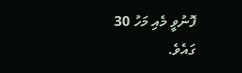ފޮނުވީ މެއި މަހު 30 ގައެވެ.